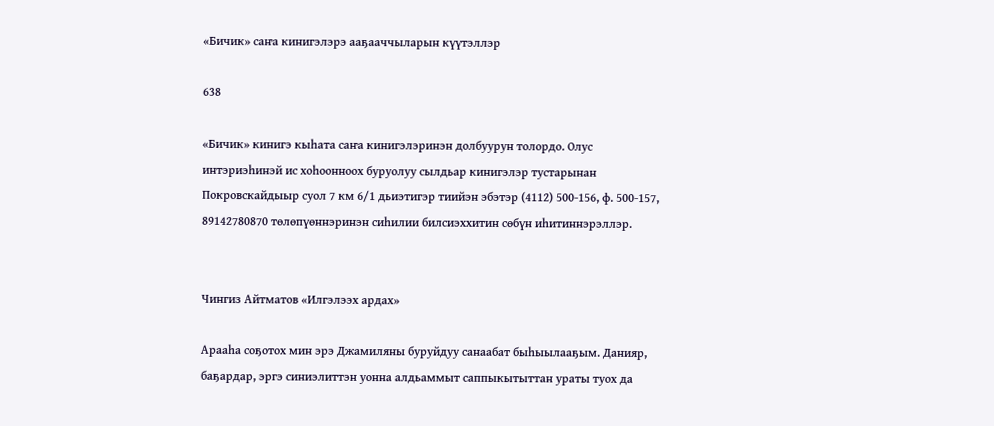«Бичик» саҥа кинигэлэрэ ааҕааччыларын күүтэллэр

638

«Бичик» кинигэ кыһата саҥа кинигэлэринэн долбуурун толордо. Олус интэриэһинэй ис хоһоонноох буруолуу сылдьар кинигэлэр тустарынан Покровскайдыыр суол 7 км 6/1 дьиэтигэр тиийэн эбэтэр (4112) 500-156, ф. 500-157, 89142780870 төлөпүөннэринэн сиһилии билсиэххитин сөбүн иһитиннэрэллэр.


Чингиз Айтматов «Илгэлээх ардах»

Арааһа соҕотох мин эрэ Джамиляны буруйдуу санаабат быһыылааҕым. Данияр, баҕардар, эргэ синиэлиттэн уонна алдьаммыт саппыкытыттан ураты туох да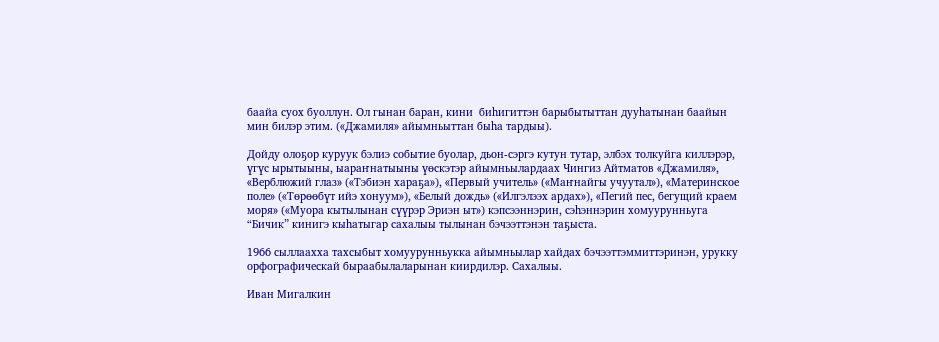баайа суох буоллун. Ол гынан баран, кини  биһигиттэн барыбытыттан дууһатынан баайын мин билэр этим. («Джамиля» айымньыттан быһа тардыы).

Дойду олоҕор куруук бэлиэ событие буолар, дьон-сэргэ кутун тутар, элбэх толкуйга киллэрэр, үгүс ырытыыны, ыараҥнатыыны үөскэтэр айымньылардаах Чингиз Айтматов «Джамиля», «Верблюжий глаз» («Тэбиэн хараҕа»), «Первый учитель» («Маҥнайгы учуутал»), «Материнское поле» («Төрөөбүт ийэ хонуум»), «Белый дождь» («Илгэлээх ардах»), «Пегий пес, бегущий краем моря» («Муора кытылынан сүүрэр Эриэн ыт») кэпсээннэрин, сэһэннэрин хомуурунньуга “Бичик” кинигэ кыһатыгар сахалыы тылынан бэчээттэнэн таҕыста.

1966 сыллаахха тахсыбыт хомуурунньукка айымньылар хайдах бэчээттэммиттэринэн, урукку орфографическай быраабылаларынан киирдилэр. Сахалыы.

Иван Мигалкин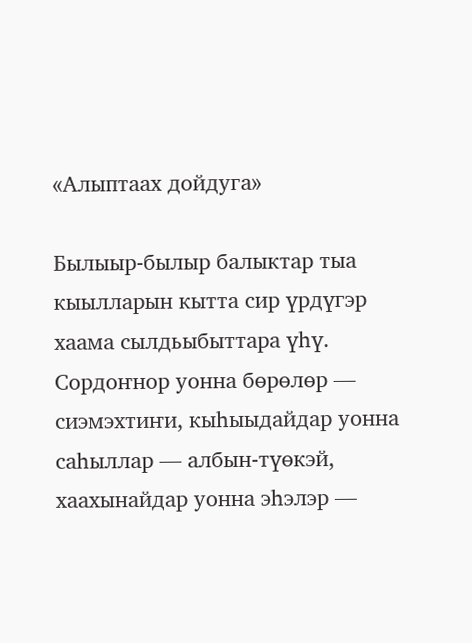«Алыптаах дойдуга»

Былыыр-былыр балыктар тыа кыылларын кытта сир үрдүгэр хаама сылдьыбыттара үһү. Сордоҥнор уонна бөрөлөр — сиэмэхтиҥи, кыһыыдайдар уонна саһыллар — албын-түөкэй, хаахынайдар уонна эһэлэр —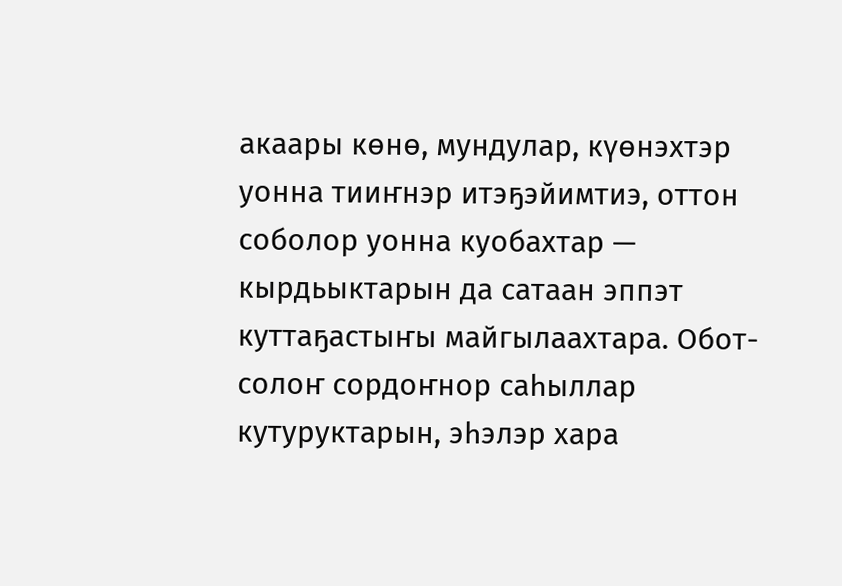акаары көнө, мундулар, күөнэхтэр уонна тииҥнэр итэҕэйимтиэ, оттон соболор уонна куобахтар — кырдьыктарын да сатаан эппэт куттаҕастыҥы майгылаахтара. Обот-солоҥ сордоҥнор саһыллар кутуруктарын, эһэлэр хара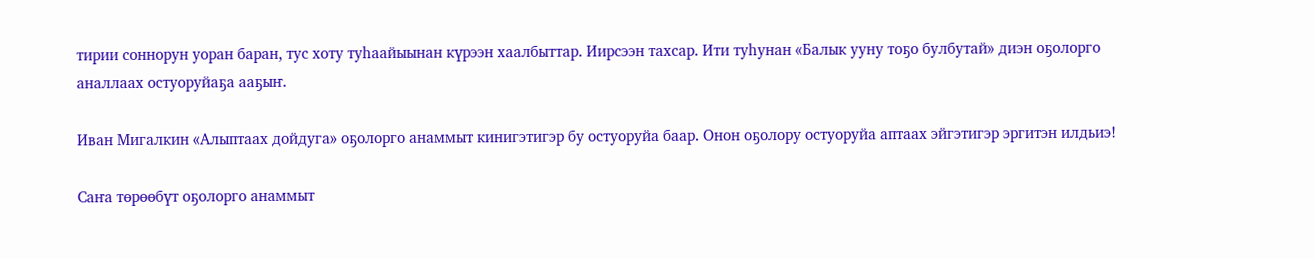тирии соннорун уоран баран, тус хоту туһаайыынан күрээн хаалбыттар. Иирсээн тахсар. Ити туһунан «Балык ууну тоҕо булбутай» диэн оҕолорго аналлаах остуоруйаҕа ааҕыҥ.

Иван Мигалкин «Алыптаах дойдуга» оҕолорго анаммыт кинигэтигэр бу остуоруйа баар. Онон оҕолору остуоруйа аптаах эйгэтигэр эргитэн илдьиэ!

Саҥа төрөөбүт оҕолорго анаммыт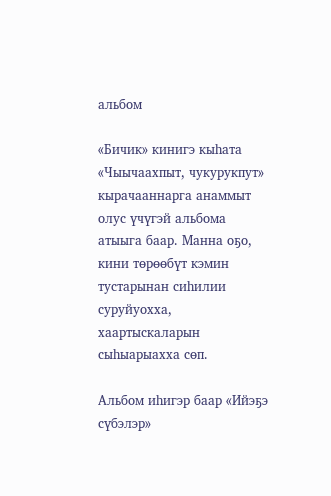альбом

«Бичик» кинигэ кыһата «Чыычаахпыт, чукурукпут» кырачааннарга анаммыт олус үчүгэй альбома атыыга баар. Манна оҕо, кини төрөөбүт кэмин тустарынан сиһилии суруйуохха, хаартыскаларын сыһыарыахха сөп.

Альбом иһигэр баар «Ийэҕэ сүбэлэр»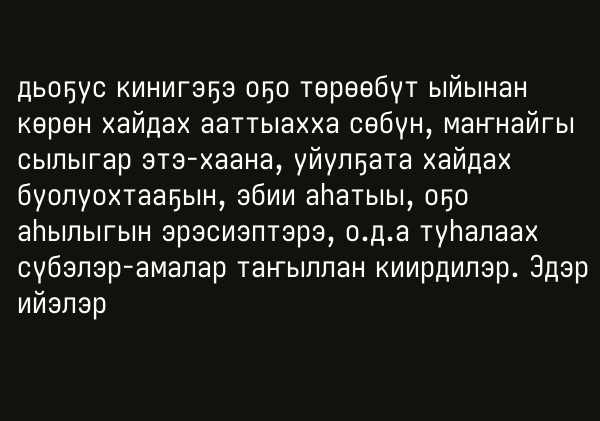дьоҕус кинигэҕэ оҕо төрөөбүт ыйынан көрөн хайдах ааттыахха сөбүн, маҥнайгы сылыгар этэ-хаана, уйулҕата хайдах буолуохтааҕын, эбии аһатыы, оҕо аһылыгын эрэсиэптэрэ, о.д.а туһалаах сүбэлэр-амалар таҥыллан киирдилэр. Эдэр ийэлэр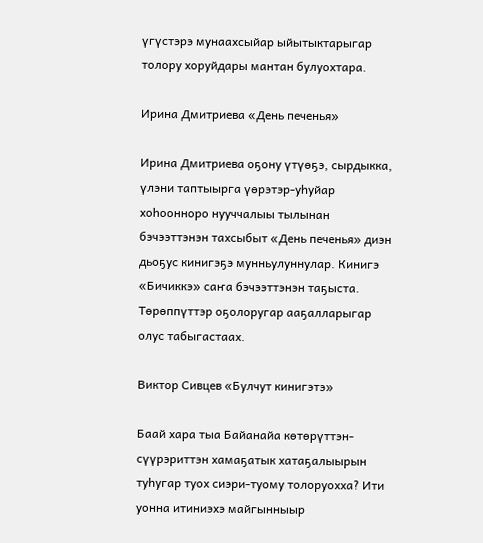үгүстэрэ мунаахсыйар ыйытыктарыгар толору хоруйдары мантан булуохтара.

Ирина Дмитриева «День печенья»

Ирина Дмитриева оҕону үтүөҕэ, сырдыкка, үлэни таптыырга үөрэтэр-уһуйар хоһоонноро нууччалыы тылынан бэчээттэнэн тахсыбыт «День печенья» диэн дьоҕус кинигэҕэ мунньулуннулар. Кинигэ «Бичиккэ» саҥа бэчээттэнэн таҕыста. Төрөппүттэр оҕолоругар ааҕалларыгар олус табыгастаах.

Виктор Сивцев «Булчут кинигэтэ»

Баай хара тыа Байанайа көтөрүттэн-сүүрэриттэн хамаҕатык хатаҕалыырын туһугар туох сиэри-туому толоруохха? Ити уонна итиниэхэ майгынныыр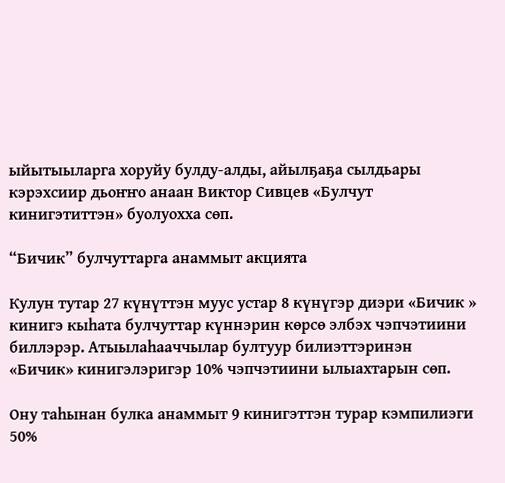ыйытыыларга хоруйу булду-алды, айылҕаҕа сылдьары кэрэхсиир дьоҥҥо анаан Виктор Сивцев «Булчут кинигэтиттэн» буолуохха сөп.

“Бичик” булчуттарга анаммыт акцията

Кулун тутар 27 күнүттэн муус устар 8 күнүгэр диэри «Бичик » кинигэ кыһата булчуттар күннэрин көрсө элбэх чэпчэтиини биллэрэр. Атыылаһааччылар бултуур билиэттэринэн «Бичик» кинигэлэригэр 10% чэпчэтиини ылыахтарын сөп.

Ону таһынан булка анаммыт 9 кинигэттэн турар кэмпилиэги 50%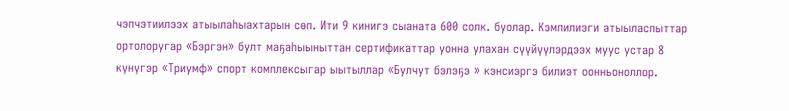чэпчэтиилээх атыылаһыахтарын сөп. Ити 9 кинигэ сыаната 600 солк. буолар. Кэмпилиэги атыыласпыттар ортолоругар «Бэргэн» булт маҕаһыыныттан сертификаттар уонна улахан сүүйүүлэрдээх муус устар 8 күнүгэр «Триумф» спорт комплексыгар ыытыллар «Булчут бэлэҕэ » кэнсиэргэ билиэт оонньоноллор.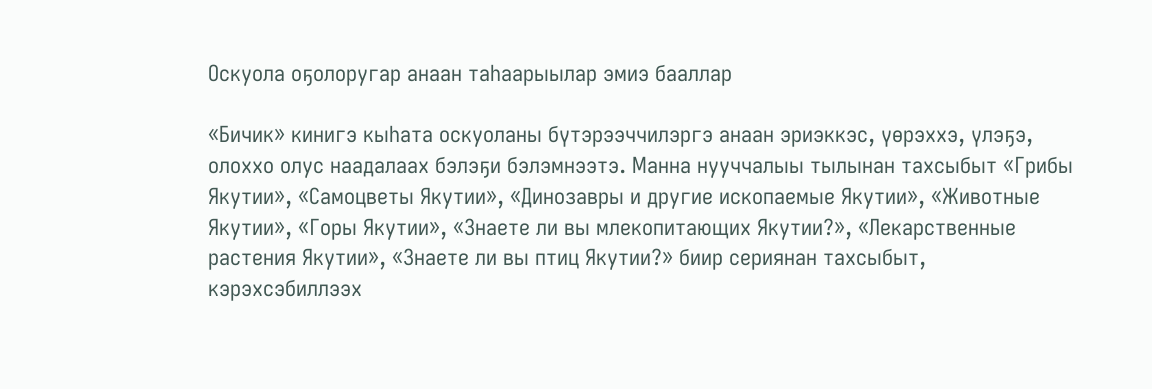Оскуола оҕолоругар анаан таһаарыылар эмиэ бааллар

«Бичик» кинигэ кыһата оскуоланы бүтэрээччилэргэ анаан эриэккэс, үөрэххэ, үлэҕэ, олоххо олус наадалаах бэлэҕи бэлэмнээтэ. Манна нууччалыы тылынан тахсыбыт «Грибы Якутии», «Самоцветы Якутии», «Динозавры и другие ископаемые Якутии», «Животные Якутии», «Горы Якутии», «Знаете ли вы млекопитающих Якутии?», «Лекарственные растения Якутии», «Знаете ли вы птиц Якутии?» биир сериянан тахсыбыт, кэрэхсэбиллээх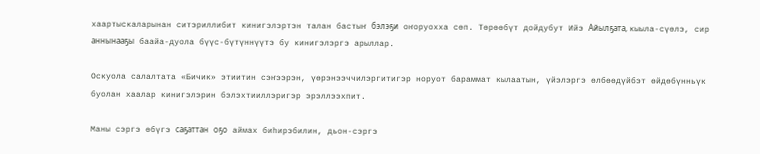хаартыскаларынан ситэриллибит кинигэлэртэн талан бастыҥ бэлэҕи оҥоруохха сөп. Төрөөбүт дойдубут Ийэ Айылҕата, кыыла-сүөлэ, сир аннынааҕы баайа-дуола бүүс-бүтүннүүтэ бу кинигэлэргэ арыллар.

Оскуола салалтата «Бичик» этиитин сэҥээрэн, үөрэнээччилэргитигэр норуот бараммат кылаатын, үйэлэргэ өлбөөдүйбэт өйдөбүнньүк буолан хаалар кинигэлэрин бэлэхтииллэригэр эрэллээхпит.

Маны сэргэ өбүгэ саҕаттан оҕо аймах биһирэбилин, дьон-сэргэ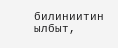билиниитин ылбыт,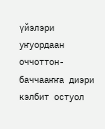үйэлэри уҥуордаан оччоттон-баччааҥҥа диэри кэлбит остуол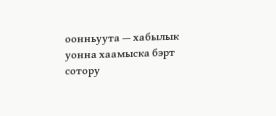оонньуута — хабылык уонна хаамыска бэрт сотору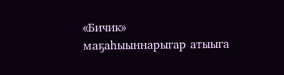«Бичик» маҕаһыыннарыгар атыыга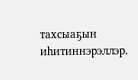тахсыаҕын иһитиннэрэллэр.